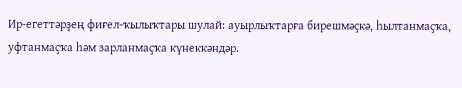Ир-егеттәрҙең фиғел-ҡылыҡтары шулай: ауырлыҡтарға бирешмәҫкә, һылтанмаҫҡа, уфтанмаҫҡа һәм зарланмаҫҡа күнеккәндәр.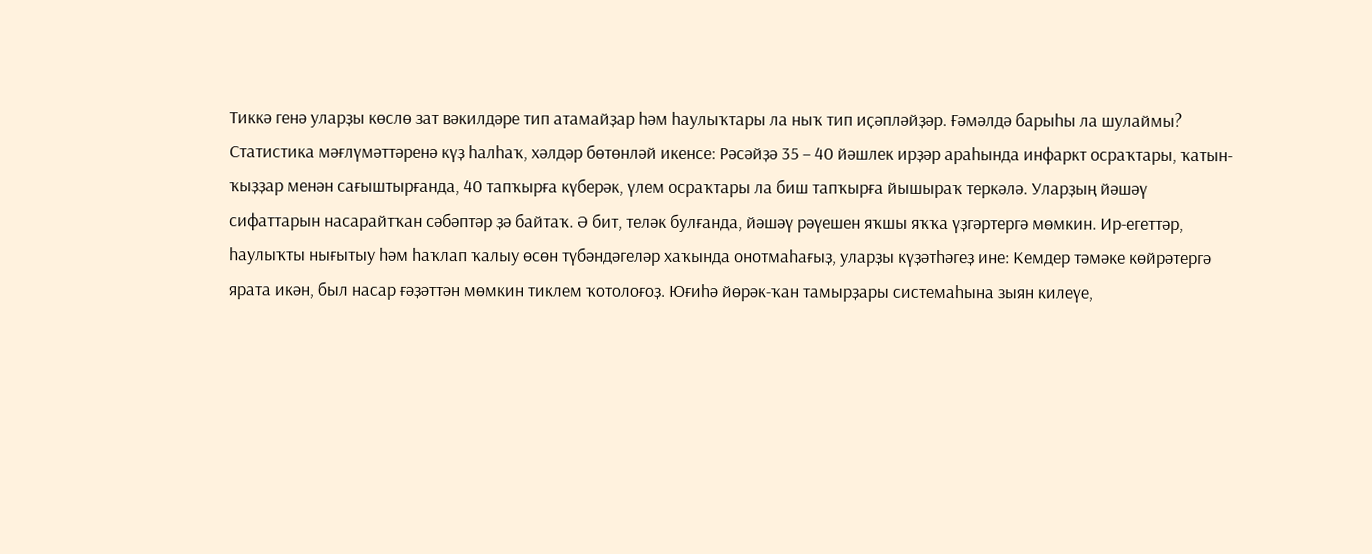Тиккә генә уларҙы көслө зат вәкилдәре тип атамайҙар һәм һаулыҡтары ла ныҡ тип иҫәпләйҙәр. Ғәмәлдә барыһы ла шулаймы? Статистика мәғлүмәттәренә күҙ һалһаҡ, хәлдәр бөтөнләй икенсе: Рәсәйҙә 35 – 40 йәшлек ирҙәр араһында инфаркт осраҡтары, ҡатын-ҡыҙҙар менән сағыштырғанда, 40 тапҡырға күберәк, үлем осраҡтары ла биш тапҡырға йышыраҡ теркәлә. Уларҙың йәшәү сифаттарын насарайтҡан сәбәптәр ҙә байтаҡ. Ә бит, теләк булғанда, йәшәү рәүешен яҡшы яҡҡа үҙгәртергә мөмкин. Ир-егеттәр, һаулыҡты нығытыу һәм һаҡлап ҡалыу өсөн түбәндәгеләр хаҡында онотмаһағыҙ, уларҙы күҙәтһәгеҙ ине: Кемдер тәмәке көйрәтергә ярата икән, был насар ғәҙәттән мөмкин тиклем ҡотолоғоҙ. Юғиһә йөрәк-ҡан тамырҙары системаһына зыян килеүе,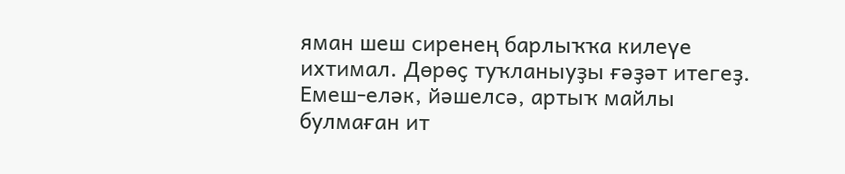яман шеш сиренең барлыҡҡа килеүе ихтимал. Дөрөҫ туҡланыуҙы ғәҙәт итегеҙ. Емеш-еләк, йәшелсә, артыҡ майлы булмаған ит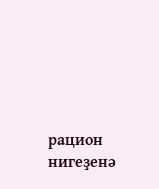рацион нигеҙенә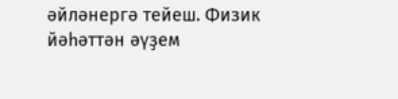әйләнергә тейеш. Физик йәһәттән әүҙем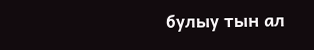булыу тын ал